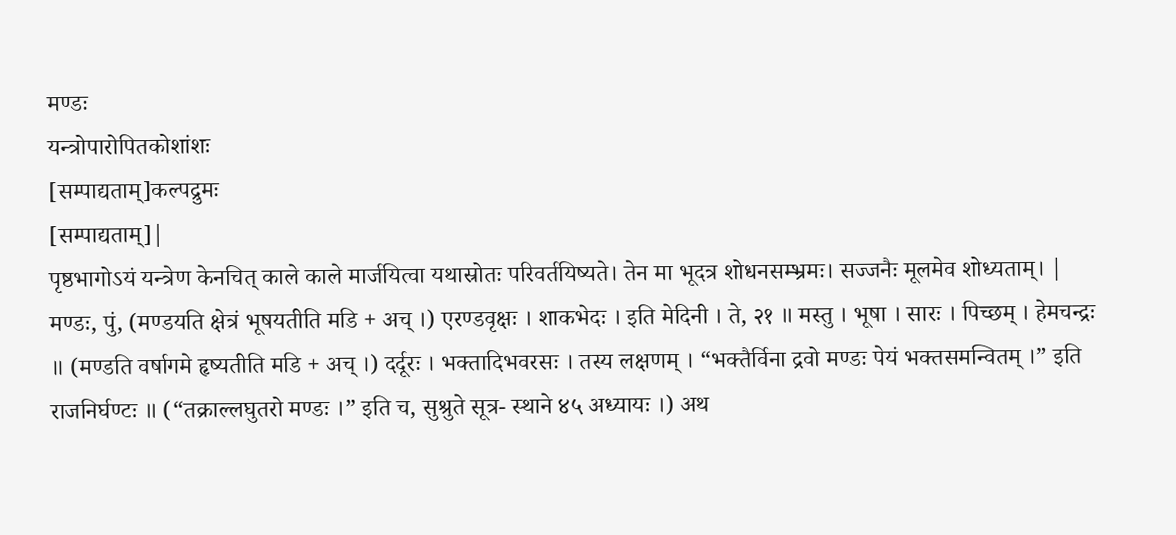मण्डः
यन्त्रोपारोपितकोशांशः
[सम्पाद्यताम्]कल्पद्रुमः
[सम्पाद्यताम्]|
पृष्ठभागोऽयं यन्त्रेण केनचित् काले काले मार्जयित्वा यथास्रोतः परिवर्तयिष्यते। तेन मा भूदत्र शोधनसम्भ्रमः। सज्जनैः मूलमेव शोध्यताम्। |
मण्डः, पुं, (मण्डयति क्षेत्रं भूषयतीति मडि + अच् ।) एरण्डवृक्षः । शाकभेदः । इति मेदिनी । ते, २१ ॥ मस्तु । भूषा । सारः । पिच्छम् । हेमचन्द्रः ॥ (मण्डति वर्षागमे हृष्यतीति मडि + अच् ।) दर्दूरः । भक्तादिभवरसः । तस्य लक्षणम् । “भक्तैर्विना द्रवो मण्डः पेयं भक्तसमन्वितम् ।” इति राजनिर्घण्टः ॥ (“तक्राल्लघुतरो मण्डः ।” इति च, सुश्रुते सूत्र- स्थाने ४५ अध्यायः ।) अथ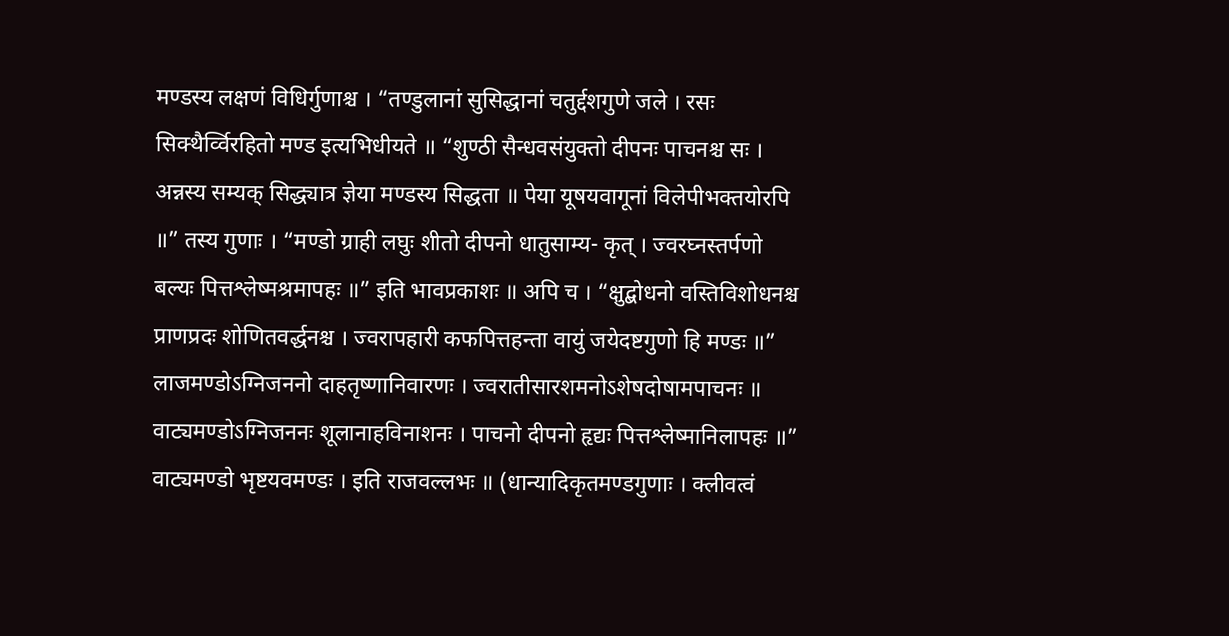मण्डस्य लक्षणं विधिर्गुणाश्च । “तण्डुलानां सुसिद्धानां चतुर्द्दशगुणे जले । रसः सिक्थैर्व्विरहितो मण्ड इत्यभिधीयते ॥ “शुण्ठी सैन्धवसंयुक्तो दीपनः पाचनश्च सः । अन्नस्य सम्यक् सिद्ध्यात्र ज्ञेया मण्डस्य सिद्धता ॥ पेया यूषयवागूनां विलेपीभक्तयोरपि ॥” तस्य गुणाः । “मण्डो ग्राही लघुः शीतो दीपनो धातुसाम्य- कृत् । ज्वरघ्नस्तर्पणो बल्यः पित्तश्लेष्मश्रमापहः ॥” इति भावप्रकाशः ॥ अपि च । “क्षुद्बोधनो वस्तिविशोधनश्च प्राणप्रदः शोणितवर्द्धनश्च । ज्वरापहारी कफपित्तहन्ता वायुं जयेदष्टगुणो हि मण्डः ॥” लाजमण्डोऽग्निजननो दाहतृष्णानिवारणः । ज्वरातीसारशमनोऽशेषदोषामपाचनः ॥ वाट्यमण्डोऽग्निजननः शूलानाहविनाशनः । पाचनो दीपनो हृद्यः पित्तश्लेष्मानिलापहः ॥” वाट्यमण्डो भृष्टयवमण्डः । इति राजवल्लभः ॥ (धान्यादिकृतमण्डगुणाः । क्लीवत्वं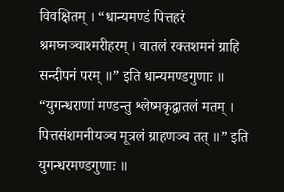विवक्षितम् । “धान्यमण्डं पित्तहरं श्रमघ्नञ्चाश्मरीहरम् । वातलं रक्तशमनं ग्राहि सन्दीपनं परम् ॥” इति धान्यमण्डगुणाः ॥ “युगन्धराणां मण्डन्तु श्लेष्मकृद्वातलं मतम् । पित्तसंशमनीयञ्च मूत्रलं ग्राहणञ्च तत् ॥” इति युगन्धरमण्डगुणाः ॥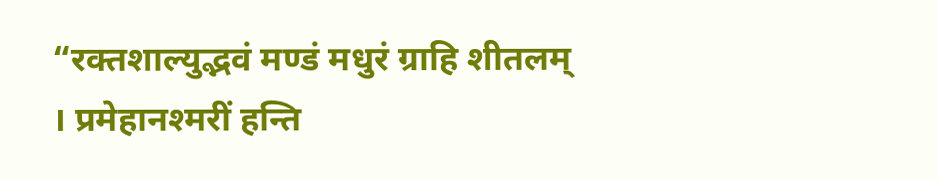“रक्तशाल्युद्भवं मण्डं मधुरं ग्राहि शीतलम् । प्रमेहानश्मरीं हन्ति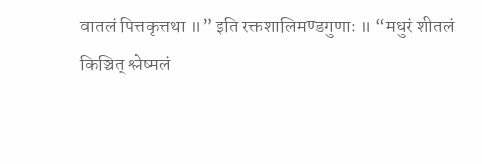वातलं पित्तकृत्तथा ॥” इति रक्तशालिमण्डगुणाः ॥ “मधुरं शीतलं किञ्चित् श्लेष्मलं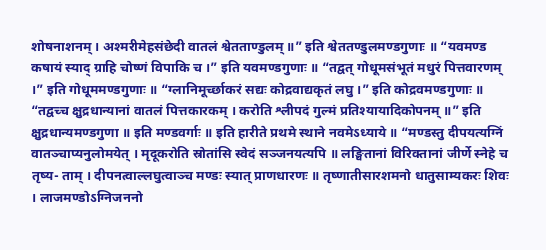शोषनाशनम् । अश्मरीमेहसंछेदी वातलं श्वेतताण्डुलम् ॥” इति श्वेततण्डुलमण्डगुणाः ॥ “यवमण्ड कषायं स्याद् ग्राहि चोष्णं विपाकि च ।” इति यवमण्डगुणाः ॥ “तद्वत् गोधूमसंभूतं मधुरं पित्तवारणम् ।” इति गोधूममण्डगुणाः ॥ “ग्लानिमूर्च्छाकरं सद्यः कोद्रवाद्यकृतं लघु ।” इति कोद्रवमण्डगुणाः ॥ “तद्वच्च क्षुद्रधान्यानां वातलं पित्तकारकम् । करोति श्लीपदं गुल्मं प्रतिश्यायादिकोपनम् ॥” इति क्षुद्रधान्यमण्डगुणा ॥ इति मण्डवर्गाः ॥ इति हारीते प्रथमे स्थाने नवमेऽध्याये ॥ “मण्डस्तु दीपयत्यग्निं वातञ्चाप्यनुलोमयेत् । मृदूकरोति स्रोतांसि स्वेदं सञ्जनयत्यपि ॥ लङ्घितानां विरिक्तानां जीर्णे स्नेहे च तृष्य- ताम् । दीपनत्वाल्लघुत्वाञ्च मण्डः स्यात् प्राणधारणः ॥ तृष्णातीसारशमनो धातुसाम्यकरः शिवः । लाजमण्डोऽग्निजननो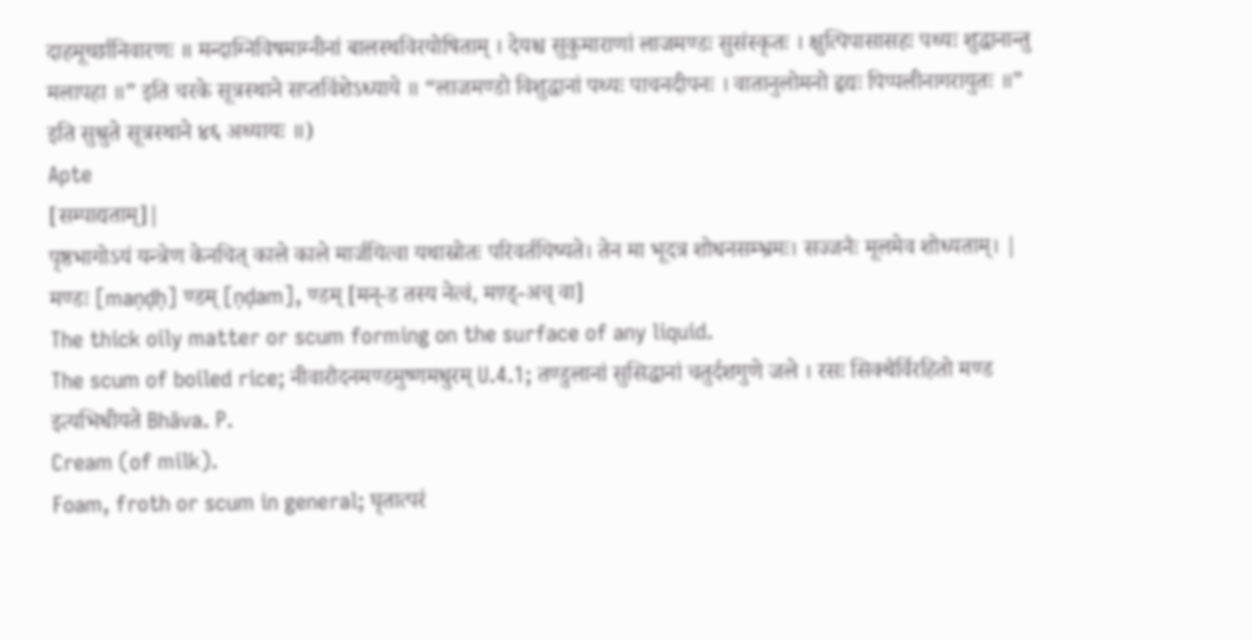दाहमूर्च्छानिवारणः ॥ मन्दाग्निविषमाग्नीनां बालस्थविरयोषिताम् । देयश्च सुकुमाराणां लाजमण्डः सुसंस्कृतः । क्षुत्पिपासासहः पथ्यः शुद्धानान्तु मलापहा ॥” इति चरके सूत्रस्थाने सप्तविंशेऽध्याये ॥ “लाजमण्डो विशुद्धानां पथ्यः पाचनदीपनः । वातानुलोमनो हृद्यः पिप्पलीनागरायुतः ॥” इति सुश्रुते सूत्रस्थाने ४६ अथ्यायः ॥)
Apte
[सम्पाद्यताम्]|
पृष्ठभागोऽयं यन्त्रेण केनचित् काले काले मार्जयित्वा यथास्रोतः परिवर्तयिष्यते। तेन मा भूदत्र शोधनसम्भ्रमः। सज्जनैः मूलमेव शोध्यताम्। |
मण्डः [maṇḍḥ] ण्डम् [ṇḍam], ण्डम् [मन्-ड तस्य नेत्वं, मण़्ड्-अच् वा]
The thick oily matter or scum forming on the surface of any liquid.
The scum of boiled rice; नीवारौदनमण्डमुष्णमधुरम् U.4.1; तण्डुलानां सुसिद्धानां चतुर्दशगुणे जले । रसः सिक्थैर्विरहितो मण्ड इत्यभिधीयते Bhāva. P.
Cream (of milk).
Foam, froth or scum in general; घृतात्परं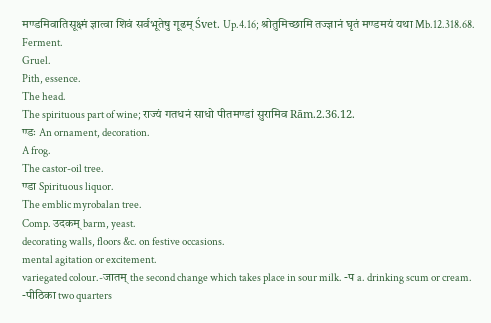मण्डमिवातिसूक्ष्मं ज्ञात्वा शिवं सर्वभूतेषु गूढम् Śvet. Up.4.16; श्रोतुमिच्छामि तज्ज्ञानं घृतं मण्डमयं यथा Mb.12.318.68.
Ferment.
Gruel.
Pith, essence.
The head.
The spirituous part of wine; राज्यं गतधनं साधो पीतमण्डां सुरामिव Rām.2.36.12.
ण्डः An ornament, decoration.
A frog.
The castor-oil tree.
ण्डा Spirituous liquor.
The emblic myrobalan tree.
Comp. उदकम् barm, yeast.
decorating walls, floors &c. on festive occasions.
mental agitation or excitement.
variegated colour.-जातम् the second change which takes place in sour milk. -प a. drinking scum or cream. -पीठिका two quarters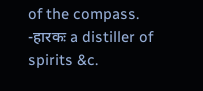of the compass. -हारकः a distiller of spirits &c.